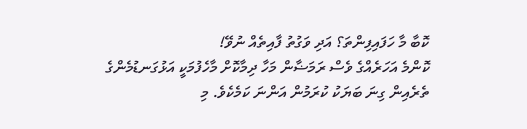ކޮބާ މާ ހަފައިފިންތަ؟ އަދި ވަގުތު ފާއިތެއް ނުވޭ!
ކޮންމެ އަހަރެއްގެ ވެސް ރަމަޟާން މަހާ ދިމާކޮށް މާހެފުމަކީ އަޅުގަނޑުމެންގެ ތެރެއިން ގިނަ ބަޔަކު ކުރަމުން އަންނަ ކަމެކެވެ. މި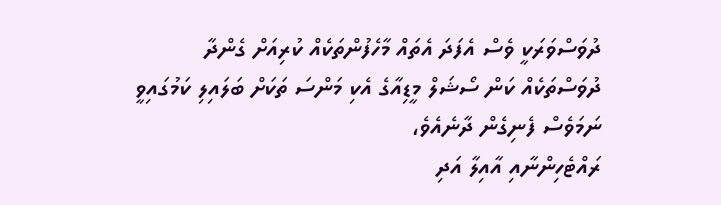ދުވަސްވަރަކީ ވެސް އެފަދަ އެތައް މާހެފުންތަކެއް ކުރިއަށް ގެންދާ ދުވަސްތަކެއް ކަން ސޯޝަލް މީޑިއާގެ އެކި މަންސަ ތަކަށް ބަލައިލި ކަމުގައިވީ ނަމަވެސް ފެނިގެން ދާނެއެވެ،
ރައްޓެހިންނާއި އާއިލާ އަދި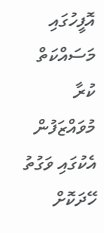އޮފީހުގައި މަސައްކަތް ކުރާ މުވައްޒަފުން އެކުގައި ވަގުތު ހޭދަކޮށް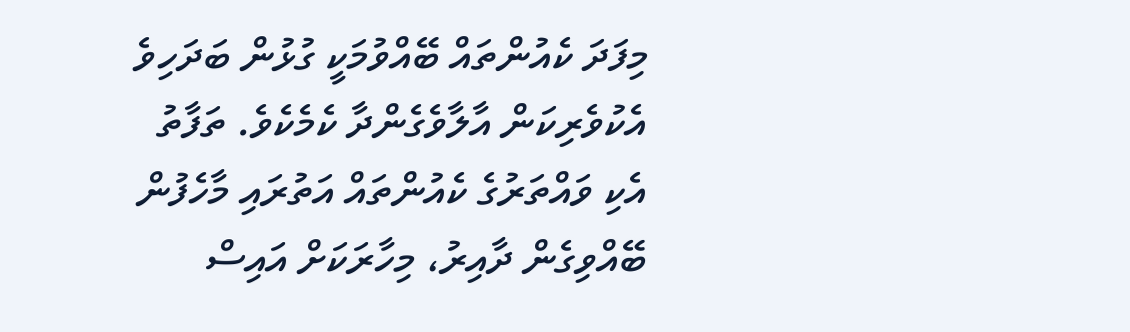މިފަދަ ކެއުންތައް ބޭއްވުމަކީ ގުޅުން ބަދަހިވެ އެކުވެރިކަން އާލާވެގެންދާ ކެމެކެވެ. ތަފާތު އެކި ވައްތަރުގެ ކެއުންތައް އަތުރައި މާހެފުން ބޭއްވިގެން ދާއިރު، މިހާރަކަށް އައިސް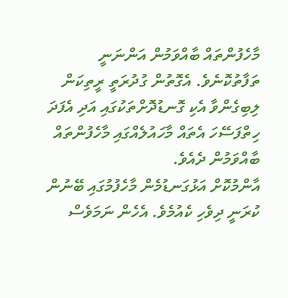މާހެފުންތައް ބާއްވަމުން އަންނަނީ ތަފާތުކޮނެވެ. އެގޮތުން ގުދުރަތީ ރީތިކަން ލިބިގެންވާ އެކި ގޮނޑުދޮށްތަކުގައި އަދި އެފަދަ ހިތްފަސޭހަ އެތައް މާހައުލެއްގައި މާހެފުންތައް ބާއްވަމުން ދެއެވެ.
އާންމުކޮށް އަޅުގަނޑުމެން މާހެފުމުގައި ބޭނުން ކުރަނީ ދިވެހި ކެއުމެވެ. އެހެން ނަމަވެސް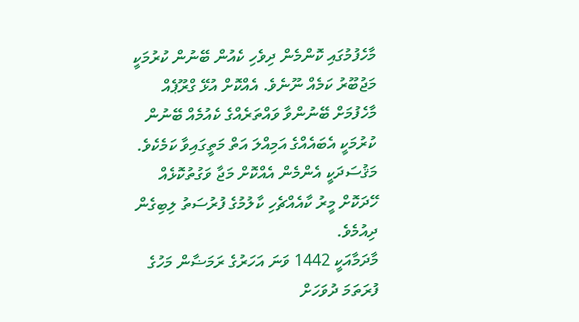މާހެފުމުގައި ކޮންމެން ދިވެހި ކެއުން ބޭނުން ކުރުމަކީ މަޖުބޫރު ކަމެއް ނޫނެވެ. އެއްކޮށް އުޅޭ ގްރޫޕެއް މާހެފުމަށް ބޭނުންވާ ވައްތަރެއްގެ ކެއުމެއް ބޭނުން ކުރުމަކީ އެބައެއްގެ އަމިއްލަ އަތް މަތީގައިވާ ކަމެކެވެ. މަޤުސަދަކީ އެންމެން އެއްކޮށް މަޖާ ވަގުތުކޮޅެއް ހޭދަކޮށް މީރު ކާއެއްޗެހި ކާލުމުގެ ފުރުސަތު ލިބިގެން ދިއުމެވެ.
މާދަމާއަކީ 1442 ވަނަ އަހަރުގެ ރަމަޟާން މަހުގެ ފުރަތަމަ ދުވަހަށް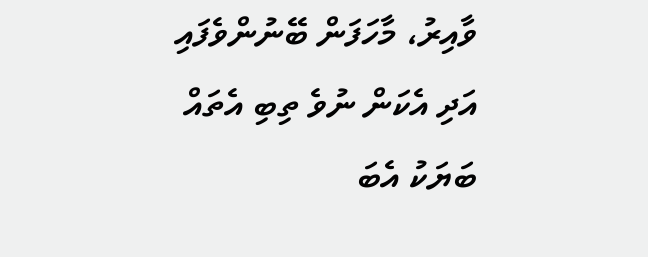ވާއިރު، މާހަފަން ބޭނުންވެފައި އަދި އެކަން ނުވެ ތިބި އެތައް ބަޔަކު އެބަ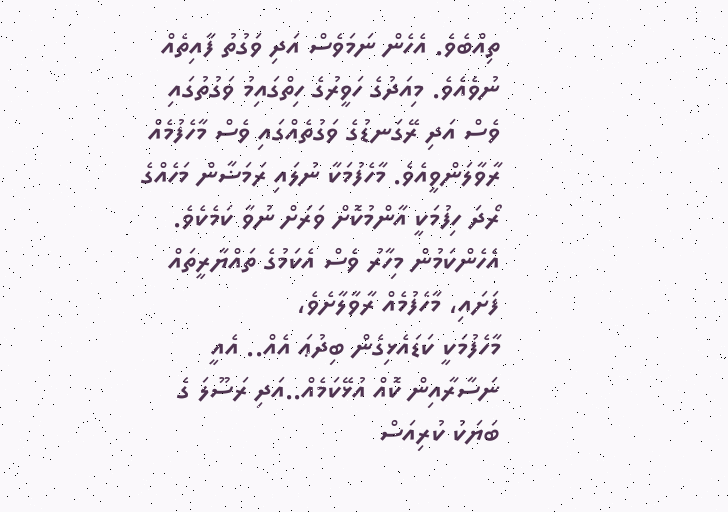ތިއްބެވެ. އެހެން ނަމަވެސް އަދި ވަގުތު ފާއިތެއް ނުވެއެވެ. މިއަދުގެ ހަވީރުގެ ހިތްގައިމު ވަގުތުގައި ވެސް އަދި ރޭގަނޑުގެ ވަގުތެއްގައި ވެސް މާހެފުމެއް ރާވާލަންވީއެވެ. މާހެފުމަކާ ނުލައި ރަމަޟާން މަހެއްގެ ރޯދަ ހިފުމަކީ އާންމުކޮށް ވަރަށް ނުވާ ކަމެކެވެ. އެހެންކަމުން މިހާރު ވެސް އެކަމުގެ ތައްޔާރީތައް ފަށައި، މާހެފުމެއް ރާވާލާށެވެ،
މާހެފުމަކީ ކަޑައެޅިގެން ބިދުޢަ އެއް.. އެއީ ނަސާރާއިން ކޮއް އުޅޭކަމެއް..އަދި ރަސޫލަ ގެ ބަޔަކު ކުރިއަސް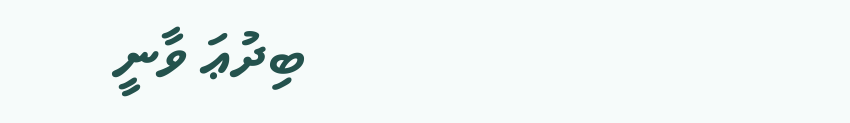ބިދުޢަ ވާނީ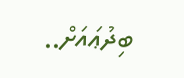ބިދުޢައަށް..